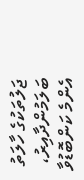ޖަލުތަކުގެ ހާލަތު ބަލަމުންދާއިރު، އެންމެ ކަންބޮޑުވާ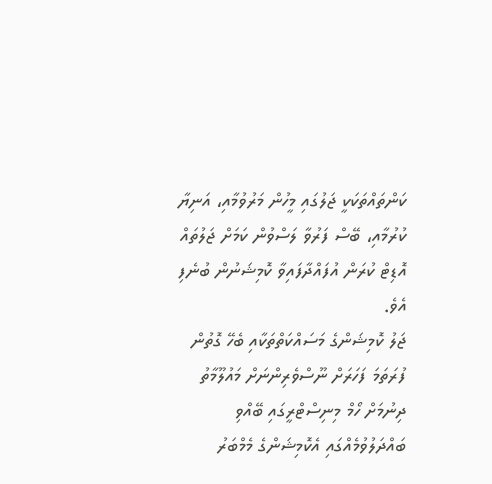ކަންތައްތަކަކީ ޖަލުގައި މީހުން މަރުވުމާއި، އަނިޔާ ކުރުމާއި، ބޭސް ފަރުވާ ލަސްވުން ކަމަށް ޖަލުތައް އޮޑިޓް ކުރަން އުފައްދާފައިވާ ކޮމިޝަނުން ބުނެފި އެވެ.
ޖަލު ކޮމިޝަންގެ މަސައްކަތްތަކާއި ބެހޭ ގޮތުން ފުރަތަމަ ފަހަރަށް ނޫސްވެރިންނަށް މައުލޫމާތު ދިނުމަށް ހޯމް މިނިސްޓްރީގައި ބޭއްވި ބައްދަލުވުމެއްގައި އެކޮމިޝަންގެ މެމްބަރު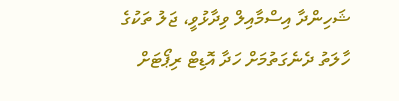ޝަހިންދާ އިސްމާއިލް ވިދާޅުވީ، ޖަލު ތަކުގެ ހާލަތު ދެނެގަތުމަށް ހަދާ އޮޑިޓް ރިޕޯޓަށް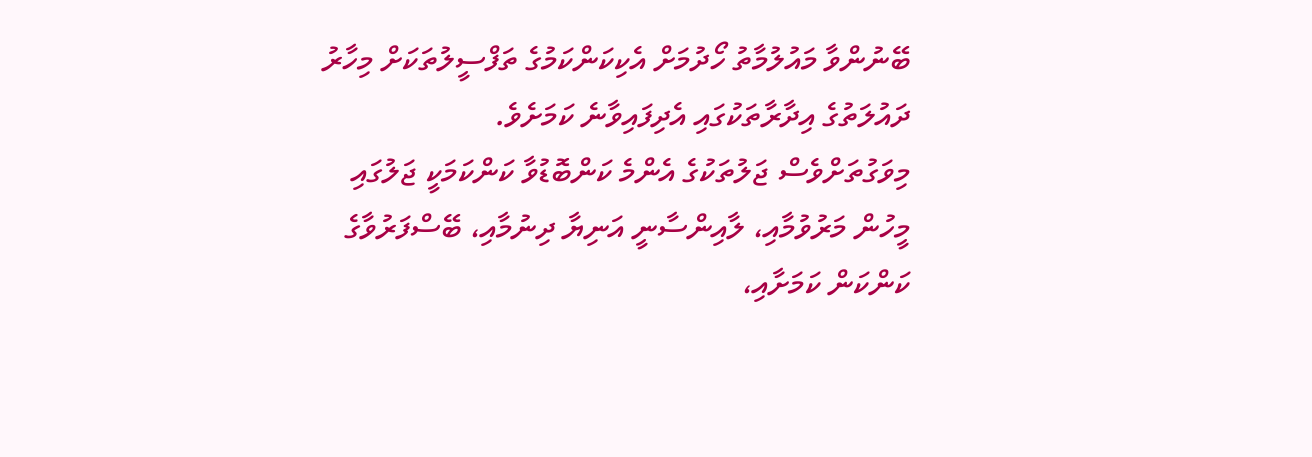ބޭނުންވާ މައުލުމާތު ހޯދުމަށް އެކިކަންކަމުގެ ތަފްސީލުތަކަށް މިހާރު ދައުލަތުގެ އިދާރާތަކުގައި އެދިފައިވާނެ ކަމަށެވެ.
މިވަގުތަށްވެސް ޖަލުތަކުގެ އެންމެ ކަންބޮޑުވާ ކަންކަމަކީ ޖަލުގައި މީހުން މަރުވުމާއި، ލާއިންސާނީ އަނިޔާ ދިނުމާއި، ބޭސްފަރުވާގެ ކަންކަން ކަމަށާއި،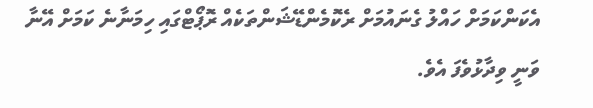އެކަންކަމަށް ހައްލު ގެނައުމަށް ރެކޮމެންޑޭޝަންތަކެއް ރޮޕޯޓްގައި ހިމަނާނެ ކަމަށް އޭނާ ވަނީ ވިދާޅުވެފަ އެވެ.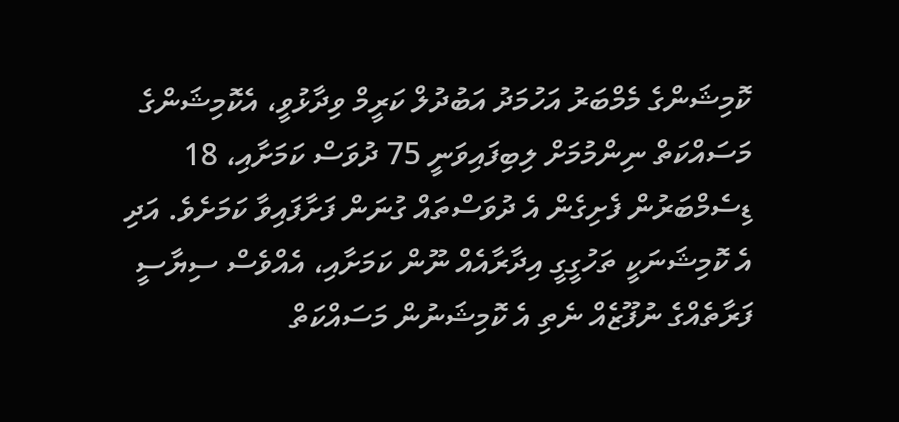ކޮމިޝަންގެ މެމްބަރު އަހުމަދު އަބުދުލް ކަރީމް ވިދާޅުވީ، އެކޮމިޝަންގެ މަސައްކަތް ނިންމުމަށް ލިބިފައިވަނީ 75 ދުވަސް ކަމަށާއި، 18 ޑިސެމްބަރުން ފެށިގެން އެ ދުވަސްތައް ގުނަން ފަށާފައިވާ ކަމަށެވެ. އަދި އެ ކޮމިޝަނަކީ ތަހުގީގީ އިދާރާއެއް ނޫން ކަމަށާއި، އެއްވެސް ސިޔާސީ ފަރާތެއްގެ ނުފޫޒެއް ނެތި އެ ކޮމިޝަނުން މަސައްކަތް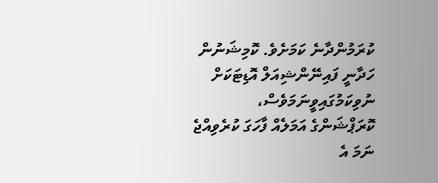ކުރަމުންދާނެ ކަމަށެވެ. ކޮމިޝަނުން ހަދާނީ ފައިނޭންޝިއަލް އޮޑިޓަކަށް ނުވިކަމުގައިވީނަމަވެސް، ކޮރަޕްޝަންގެ އަމަލެއް ފާހަގަ ކުރެވިއްޖެ ނަމަ އެ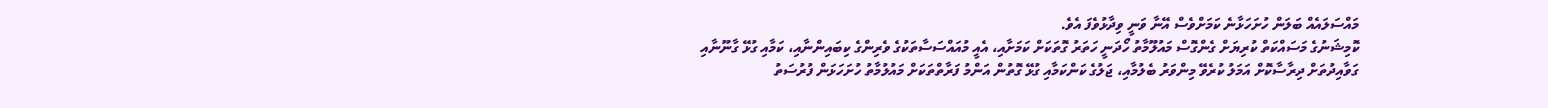މައްސަލައެއް ބަލަން ހުށަހަޅާނެ ކަމަށްވެސް އޭނާ ވަނީ ވިދާޅުވެފަ އެވެ.
ކޮމިޝަނުގެ މަސައްކަތް ކުރިޔަށް ގެންގޮސް މައުލޫމާތު ހޯދަނީ ހަތަރު ގޮތަކަށް ކަމަށާއި، އެއީ މުއައްސަސާތަކުގެ ވެރިންގެ ކިބައިންނާއި، ކަމާއި ގުޅޭ ގާނޫނާއި ގަވާއިދުތަށް ދިރާސާކޮށް އަމަލު ކުރެވޭ މިންވަރު ބެލުމާއި، ޖަލުގެ ކަންކަމާއި ގުޅޭ ގޮތުން އަންމު ފަރާތްތަކަށް މައުލުމާތު ހުށަހަޅަން ފުރުސަތު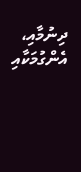ދިނުމާއި، އެންގުމަކާއި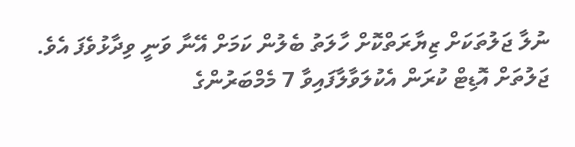ނުލާ ޖަލުތަކަށް ޒިޔާރަތްކޮށް ހާލަތު ބެލުން ކަމަށް އޭނާ ވަނީ ވިދާޅުވެފަ އެވެ.
ޖަލުތަށް އޮޑިޓް ކުރަން އެކުލަވާލާފައިވާ 7 މެމްބަރުންގެ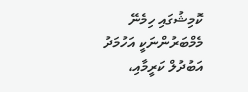ކޮމިޝުގައި ހިމެނޭ މެމްބަރުންނަކީ އަހުމަދު އަބުދުލް ކަރީމާއި،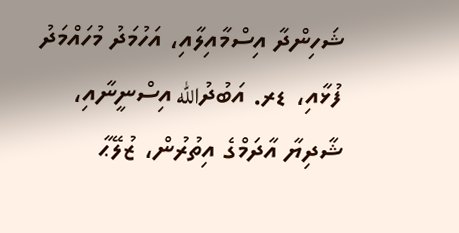ޝަހިންދާ އިސްމާއިލާއި، އަހުމަދު މުހައްމަދު ފުޅާއި، ޑރ. އަބުދުالله އިސްނީނާއި، ޝާދިޔާ އާދަމްގެ އިތުރުން، ޒުލޭޙާ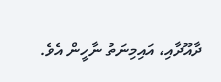ދާއޫދާއި، އައިމިނަތު ނާހީން އެވެ.